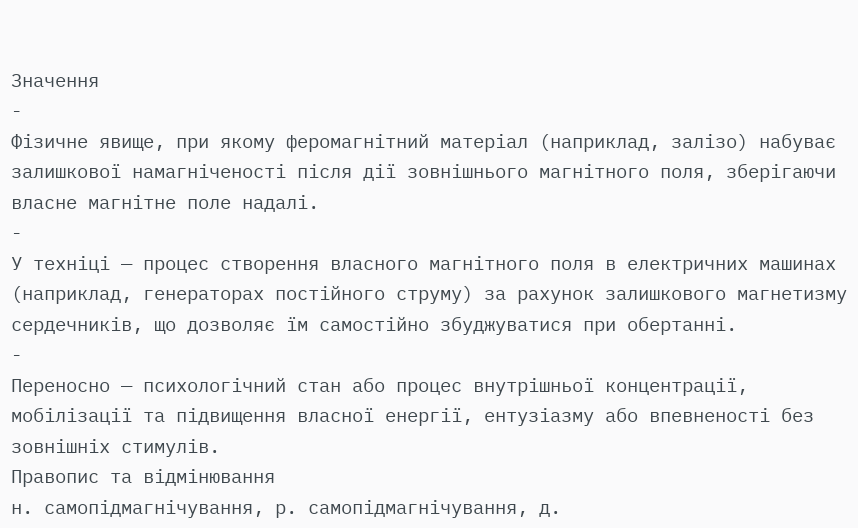Значення
-
Фізичне явище, при якому феромагнітний матеріал (наприклад, залізо) набуває залишкової намагніченості після дії зовнішнього магнітного поля, зберігаючи власне магнітне поле надалі.
-
У техніці — процес створення власного магнітного поля в електричних машинах (наприклад, генераторах постійного струму) за рахунок залишкового магнетизму сердечників, що дозволяє їм самостійно збуджуватися при обертанні.
-
Переносно — психологічний стан або процес внутрішньої концентрації, мобілізації та підвищення власної енергії, ентузіазму або впевненості без зовнішніх стимулів.
Правопис та відмінювання
н. самопідмагнічування, р. самопідмагнічування, д.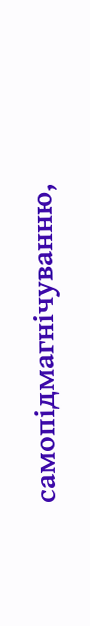самопідмагнічуванню,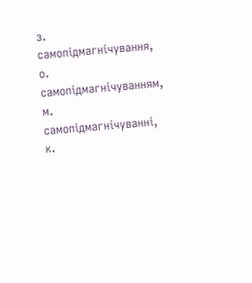з. самопідмагнічування, о. самопідмагнічуванням, м. самопідмагнічуванні, к.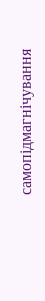самопідмагнічування